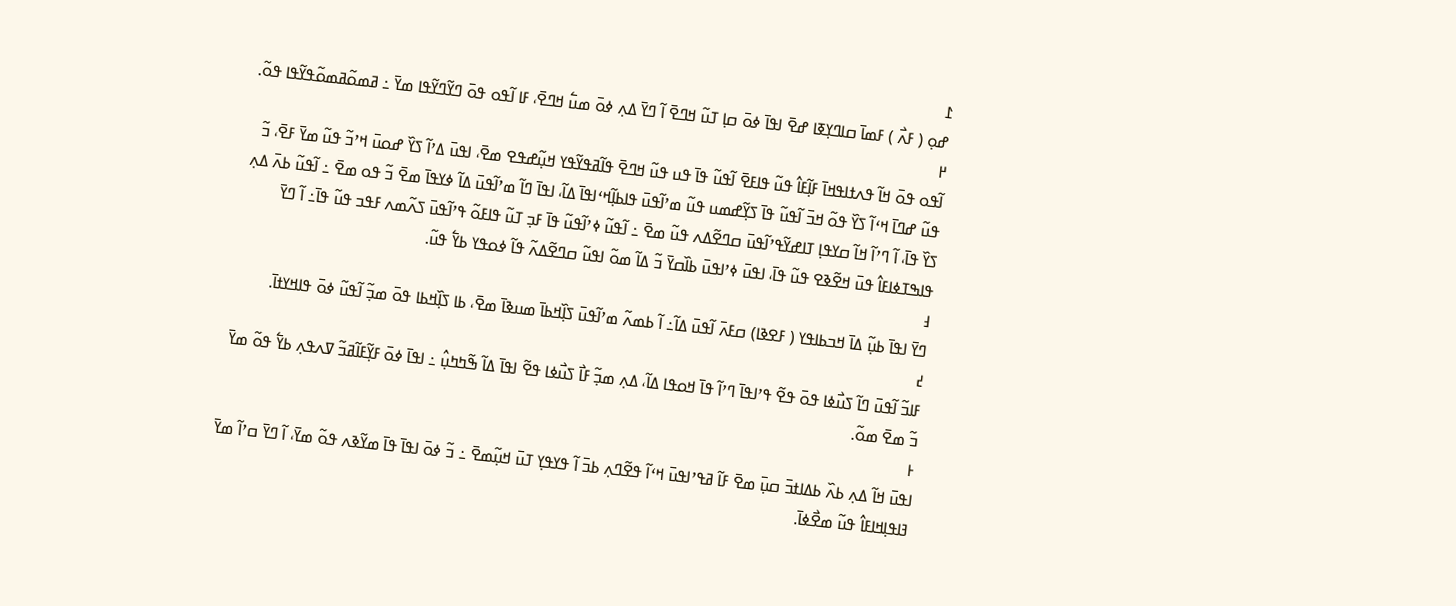߁
ߝߋ߲ ( ߓߍ߯ ) ߓߘߊ߫ ߛߊߣߌ߲ߧߊ ߝߐ߫ ߊߟߊ߫ ߦߋ߫ ߛߊ߲ ߠߎ߬ ߞߣߐ߫ ߊ߬ ߣߌ߫ ߡߍ߲ ߦߋ߫ ߘߎ߱ ߞߣߐ߫، ߓߊ ߊ߬ߟߋ ߟߋ߫ ߣߌ߬ߣߌ߬ߟߊ ߘߌ߫ ߸ ߥߘߋ߬ߥߘߋ߬ߟߌ߬ߟߊ ߟߋ߬.
߂
ߊ߬ߟߋ ߟߋ߫ ߞߊ߬ ߟߍߙߊߟߞߊ߫ ߓߊ߲߬ߓߊ߮ ߟߎ߬ ߟߊߓߐ߫ ߊ߬ߟߎ߬ ߟߊ߫ ߟߎ ߟߎ߬ ߞߣߐ߫ ߟߊ߬ߥߟߌ߬ߟߌ ߞߎ߲߬ߝߟߐ ߘߐ߫، ߊߟߎ߫ ߡߴߊ߬ ߖߌ߰ ߝߋߎ߫ ߞߴߏ߬ ߟߎ߬ ߘߌ߫ ߓߐ߫، ߏ߬ ߟߎ߬ ߝߣߊ߫ ߞߵߊ߬ ߖߌ߰ ߟߋ߬ ߞߏ߫ ߊ߬ߟߎ߬ ߟߊ߫ ߖߌ߲߬ߝߘߎ ߟߎ߬ ߘߴߊ߬ߟߎ߫ ߟߊߕߊ߲߬ߞߵߊߟߊ߫ ߡߊ߬، ߊߟߊ߫ ߣߊ߬ ߘߴߊ߬ߟߎ߫ ߡߊ߬ ߦߌߟߊ߫ ߘߐ߫ ߏ߬ ߟߋ ߘߐ߫ ߸ ߊ߬ߟߎ߬ ߕߍ߫ ߡߍ߲ ߖߌ߰ ߟߊ߫، ߊ߬ ߣߴߊ߬ ߞߊ߬ ߛߌߟߊ߲ ߠߊߝߌ߬ߟߴߊ߬ߟߎ߫ ߛߣߐ߬ߡߍ ߟߎ߬ ߘߐ߫ ߸ ߊ߬ߟߎ߬ ߦߴߊ߬ߟߎ߬ ߟߊ߫ ߓߏ߲ ߠߎ߬ ߟߊߓߋ߬ ߟߴߊ߬ߟߎ߫ ߖߍ߬ߘߍ ߓߟߏ ߟߎ߬ ߟߊ߫߸ ߊ߬ ߣߌ߫ ߟߊߒߠߦߊߓߊ߮ ߟߎ߫ ߞߐ߬ߢߐ ߟߎ߬ ߟߊ߫، ߊߟߎ߫ ߦߴߊߟߎ߫ ߕߊ߰ߛߌ߫ ߏ߬ ߡߊ߬ ߘߋ߬ ߊߟߎ߬ ߛߣߐ߬ߡߍ߬ ߟߊ߬ ߦߋߟߌ ߕߌ߱ ߟߎ߬.
߃
ߣߌ߫ ߊߟߊ߫ ߕߎ߲߬ ߡߊ߫ ߞߏߕߊߟߌ ( ߓߐߢߊ) ߛߓߍ߫ ߊ߬ߟߎ߫ ߡߊ߬߸ ߊ߬ ߕߘߍ߬ ߘߴߊ߬ߟߎ߫ ߖߊ߲߰ߞߕߊ߫ ߘߎߢߊ߫ ߘߐ߫، ߕߊ ߖߊ߲߰ߞߕߊ ߟߋ߫ ߘߏ߲߬ ߊ߬ߟߎ߬ ߦߋ߫ ߟߊߞߌߙߊ߫.
߄
ߓߊߏ߬ ߊ߬ߟߎ߫ ߣߊ߬ ߖߎ߯ߦߊ ߟߋ߫ ߟߐ߬ ߟߴߊߟߊ߫ ߣߴߊ߬ ߟߊ߫ ߞߋߟߊ ߡߊ߬، ߡߍ߲ ߘߏ߲߬ ߓߊ߯ ߖߎ߯ߦߊ ߟߐ߬ ߊߟߊ߫ ߡߊ߬ ߒ߬ߤߤߎ߲߮ ߸ ߊߟߊ߫ ߦߋ߫ ߓߌ߲߬ߓߊ߬ߥߏ߬ ߜߍߟߍ߲ ߕߌ߱ ߟߋ߬ ߘߌ߫ ߏ߬ ߘߐ߫ ߘߋ߬.
߅
ߊߟߎ߫ ߞߊ߬ ߡߍ߲ ߕߍ߰ ߕߡߊߙߏ߫ ߛߎ߲߫ ߘߐ߫ ߓߊ߬ ߥߟߴߊߟߎ߫ ߞߵߊ߬ ߟߐ߬ߣߍ߲ ߕߏ߫ ߊ߬ ߟߌߟߌ߲ ߠߎ߫ ߞߎ߲߬ߘߐ߫ ߸ ߏ߬ ߦߋ߫ ߊߟߊ߫ ߟߊ߫ ߘߌ߬ߢߍ ߟߋ߬ ߘߌ߫، ߊ߬ ߣߌ߫ ߛߴߊ߬ ߘߌ߫ ߔߊߟߊ߲ߞߊߓߊ߮ ߟߎ߬ ߘߐ߯ߦߊ߫.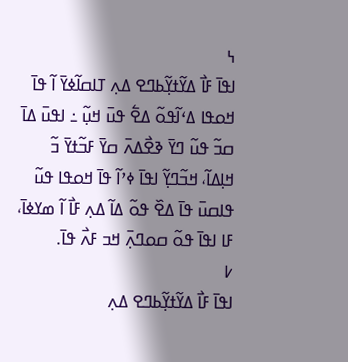߆
ߊߟߊ߫ ߓߊ߯ ߡߌ߬ߙߌ߲߬ߕߣߐ ߡߍ߲ ߠߊߛߊ߬ߦߌ߫ ߊ߬ ߟߊ߫ ߞߋߟߊ ߡߵߊ߬ߟߋ߬ ߡߐ߱ ߟߎ߫ ߞߎ߲߬ ߸ ߊߟߎ߫ ߡߊ߫ ߛߏ߬ ߟߎ߬ ߣߌ߫ ߢߐ߯ߡߍ߫ ߛߌ߫ ߓߏ߬ߙߌ߫ ߏ߬ ߞߊ߲ߡߊ߬، ߞߏ߬ߣߌ߲߬ ߊߟߊ߫ ߦߴߊ߬ ߟߊ߫ ߞߋߟߊ ߟߎ߬ ߟߊߛߎ߫ ߟߊ߫ ߡߐ߰ ߟߋ߬ ߡߊ߬ ߡߍ߲ ߓߊ߯ ߊ߬ ߘߌߦߊ߫، ߓߊ ߊߟߊ߫ ߟߋ߬ ߛߋߣߍ߲߫ ߞߏ ߓߍ߯ ߟߊ߫.
߇
ߊߟߊ߫ ߓߊ߯ ߡߌ߬ߙߌ߲߬ߕߣߐ ߡߍ߲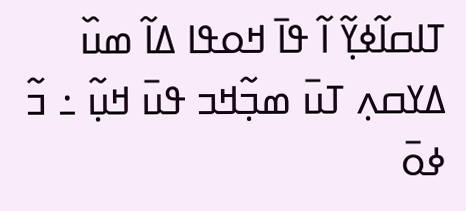ߠߊߛߊ߬ߦߌ߲߬ ߊ߬ ߟߊ߫ ߞߋߟߊ ߡߊ߬ ߘߎ߰ ߡߌߛߍ߲ ߠߎ߫ ߘߏ߲߬ߞߏ ߟߎ߫ ߞߎ߲߬ ߸ ߏ߬ ߦߋ߫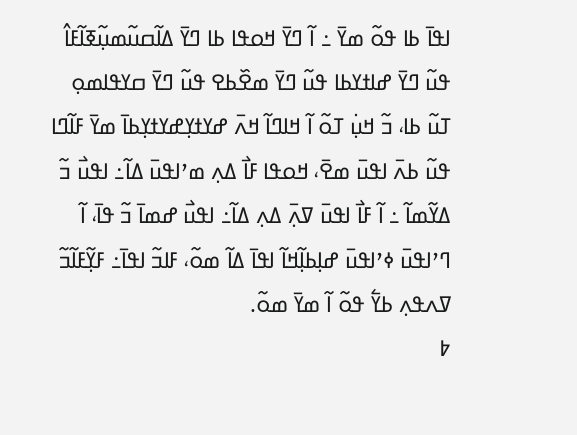ߊߟߊ߫ ߕߊ ߟߋ߬ ߘߌ߫ ߸ ߊ߬ ߣߌ߫ ߞߋߟߊ ߕߊ ߣߌ߫ ߡߊ߬ߛߎ߬ߘߎ߲߬ߧߊ߬ߓߊ߮ ߟߎ߬ ߣߌ߫ ߝߊߙߌߕߊ ߟߎ߬ ߣߌ߫ ߘߐ߰ߕߐ ߟߎ߬ ߣߌ߫ ߛߌߟߊߘߋ߲ ߠߎ߬ ߕߊ، ߏ߬ ߞߎ߲߭ ߠߋ߬ ߊ߬ ߞߊߣߊ߬ ߞߍ߫ ߝߌߙߌ߲ߝߌߙߌ߲ߕߊ߫ ߘߌ߫ ߓߊ߬ߣߊ ߟߎ߬ ߕߍ߫ ߊߟߎ߫ ߘߐ߫، ߞߋߟߊ ߓߊ߯ ߡߍ߲ ߘߴߊߟߎ߫ ߡߊ߬߸ ߊߟߎ߯ ߏ߬ ߡߌ߬ߘߊ߬ ߸ ߊ߬ ߓߊ߯ ߊߟߎ߫ ߜߍ߲߫ ߡߍ߲ ߡߊ߬߸ ߊߟߎ߯ ߝߘߊ߫ ߏ߬ ߟߊ߫، ߊ߬ ߣߴߊߟߎ߫ ߦߴߊߟߎ߫ ߝߊ߲ߕߊ߲߬ߞߊ߬ ߊߟߊ߫ ߡߊ߬ ߘߋ߬، ߓߊߏ߬ ߊߟߊ߫߸ ߓߌ߲߬ߓߊ߬ߏ߬ ߜߍߟߍ߲ ߕߌ߱ ߟߋ߬ ߊ߬ ߘߌ߫ ߘߋ߬.
߈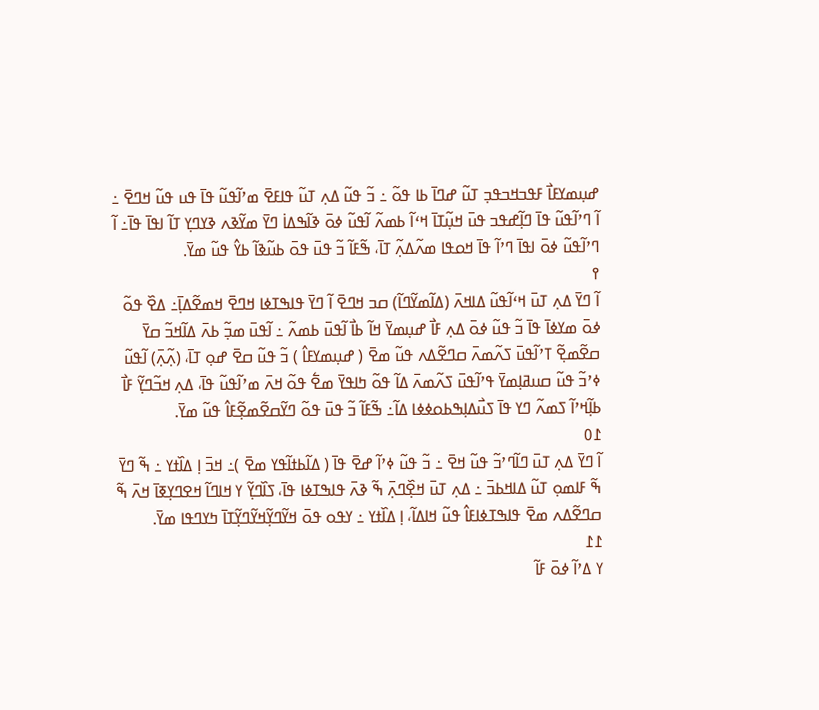ߝߎ߲ߘߌߓߊ߯ ߓߟߏߞߏߟߏ߲ ߠߎ߬ ߝߣߊ߫ ߕߊ ߟߋ߬ ߸ ߏ߬ ߟߎ߬ ߡߍ߲ ߠߎ߬ ߟߊߓߐ߫ ߘߴߊ߬ߟߎ߬ ߟߊ߫ ߟߎ ߟߎ߬ ߞߣߐ߫ ߸ ߊ߬ ߣߴߊ߬ߟߎ߬ ߟߊ߫ ߣߊ߲߬ߝߟߏ ߟߎ߫ ߞߎ߲߬ߠߊ߫ ߞߵߊ߬ ߕߘߍ߬ ߊ߬ߟߎ߬ ߦߋ߫ ߢߊ߬ߒߡߊ߭ ߣߌ߫ ߘߌ߬ߢߍ ߢߌߣߌ߲ ߠߊ߬ ߊߟߊ߫ ߟߊ߫߸ ߊ߬ ߣߴߊ߬ߟߎ߬ ߦߋ߫ ߊߟߊ߫ ߣߴߊ߬ ߟߊ߫ ߞߋߟߊ ߘߍ߬ߡߍ߲߬ ߠߊ߫، ߒ߬ߓߊ߬ ߏ߬ ߟߎ߫ ߟߋ߫ ߕߎ߬ߢߊ߬ ߕߌ߮ ߟߎ߬ ߘߌ߫.
߉
ߊ߬ ߣߌ߫ ߡߍ߲ ߠߎ߫ ߞߵߊ߬ߟߎ߬ ߡߊߞߍ߫ (ߡߊ߬ߘߌ߬ߣߊ߬) ߛߏ ߞߣߐ߫ ߊ߬ ߣߌ߫ ߟߊߒߠߦߊ ߞߣߐ߫ ߞߘߐ߬ߡߊ߲߫߸ ߡߐ߰ ߟߋ߬ ߦߋ߫ ߘߌߦߊ߫ ߟߊ߫ ߏ߬ ߟߎ߬ ߦߋ߫ ߡߍ߲ ߓߊ߯ ߝߎ߲ߘߌ߫ ߞߊ߬ ߕߊ߯ ߊ߬ߟߎ߫ ߕߘߍ߬ ߸ ߊ߬ߟߎ߫ ߘߏ߲߬ ߕߍ߫ ߡߊ߬ߞߏ߬ ߛߌ߫ ߛߐ߬ߘߐ߲߬ ߠߴߊ߬ߟߎ߫ ߖߍ߬ߘߍ߫ ߛߣߐ߬ߡߍ ߟߎ߬ ߘߐ߫ ( ߝߎ߲ߘߌߓߊ߮ ) ߏ߬ ߟߎ߬ ߛߐ߫ ߝߋ߲ ߠߊ߫، (ߍ߲߬ߍ߲߫) ߊ߬ߟߎ߬ ߦߴߏ߬ ߟߎ߬ ߛߎߥߊ߲ߘߌ߫ ߟߴߊ߬ߟߎ߫ ߖߍ߬ߘߍ߫ ߡߊ߬ ߟߋ߬ ߤߊߟߌ߫ ߘߐ߱ ߟߋ߬ ߞߍ߫ ߘߴߊ߬ߟߎ߬ ߟߊ߫، ߡߍ߲ ߞߏ߬ߣߌ߲߬ ߓߊ߯ ߕߊ߲߬ߞߴߊ߬ ߖߘߍ߬ ߣߌ ߟߊ߫ ߖߎ߯ߡߊ߲ߒߕߋߦߦߊ ߡߊ߬߸ ߒ߬ߓߊ߬ ߏ߬ ߟߎ߫ ߟߋ߬ ߣߌ߬ߛߐ߬ߘߐ߲߬ߓߊ߮ ߟߎ߬ ߘߌ߫.
߁߀
ߊ߬ ߣߌ߫ ߡߍ߲ ߠߎ߫ ߣߊ߬ߣߴߏ߬ ߟߎ߬ ߞߐ߫ ߸ ߏ߬ ߟߎ߬ ߦߴߊ߬ ߝߐ߫ ߟߊ߫ ( ߡߊ߬ߕߙߊ߬ߟߌ ߘߐ߫ )߸ ߞߏ߫ ߊ߲ ߡߊ߰ߙߌ ߸ ߒ߬ ߣߌ߫ ߒ߬ ߓߊߘߋ߲ ߠߎ߬ ߡߊߞߕߏ߫ ߸ ߡߍ߲ ߠߎ߫ ߞߐ߲߰ߣߍ߲߫ ߒ߬ ߢߍ߫ ߟߊߒߠߦߊ ߟߊ߫، ߖߊ߰ߣߌ߲߬ ߌ ߞߊߣߊ߬ ߞߐߣߌ߲ߧߊ߫ ߞߍ߫ ߒ߬ ߛߣߐ߬ߡߍ ߘߐ߫ ߟߊߒߠߦߊߓߊ߮ ߟߎ߬ ߞߊߡߊ߬، ߊ߲ ߡߊ߰ߙߌ ߸ ߌߟߋ ߟߋ߫ ߞߌ߬ߣߌ߲߬ߞߌ߬ߣߌ߲߬ߠߊ߫ ߤߌߣߟߊ ߘߌ߫.
߁߁
ߌ ߡߴߊ߬ ߦߋ߫ ߓߊ߬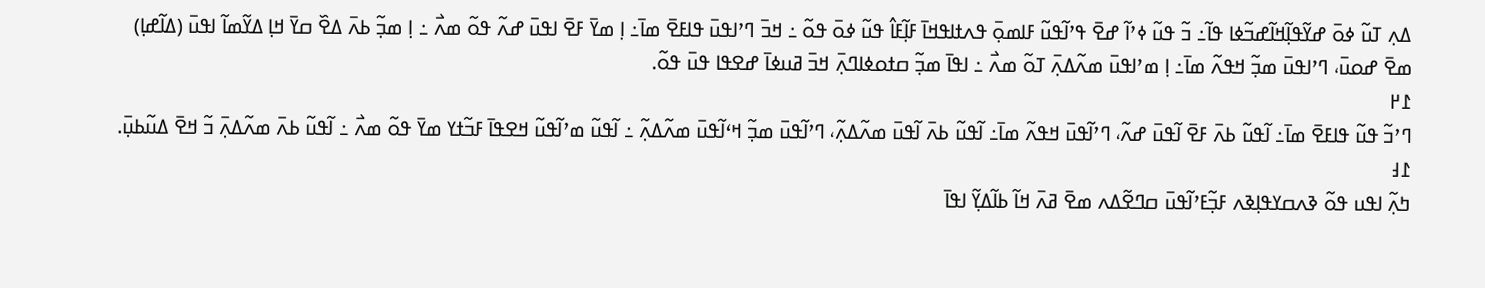ߡߍ߲ ߠߎ߬ ߦߋ߫ ߝߌ߬ߟߊ߲߬ߞߊ߬ߝߏ߬ߦߊ ߟߊ߬߸ ߏ߬ ߟߎ߬ ߦߴߊ߬ ߝߐ߫ ߟߴߊ߬ߟߎ߬ ߓߊߘߋ߲߫ ߟߍߙߊߟߞߊ߫ ߓߊ߲߬ߓߊ߮ ߟߎ߬ ߦߋ߫ ߟߋ߬ ߸ ߞߏ߫ ߣߴߊߟߎ߫ ߟߊߓߐ߫ ߘߊ߫߸ ߊ߲ ߘߌ߫ ߓߐ߫ ߊߟߎ߫ ߝߍ߬ ߟߋ߬ ߘߍ߯ ߸ ߊ߲ ߘߏ߲߬ ߕߍ߫ ߡߐ߰ ߛߌ߫ ߞߊ߲ ߡߌ߬ߘߊ߬ ߊߟߎ߫ (ߡߊ߬ߝߊ߲) ߘߐ߫ ߝߋߎ߫، ߣߴߊߟߎ߫ ߘߏ߲߬ ߞߟߍ߬ ߘߊ߫߸ ߊ߲ ߘߴߊߟߎ߫ ߘߍ߬ߡߍ߲߫ ߠߋ߬ ߘߍ߯ ߸ ߊߟߊ߫ ߘߏ߲߬ ߛߙߋߦߊߣߍ߲߫ ߞߏ߫ ߥߎߦߊ߫ ߝߐߟߊ ߟߎ߫ ߟߋ߬.
߁߂
ߣߴߏ߬ ߟߎ߬ ߟߊߓߐ߫ ߘߊ߫߸ ߊ߬ߟߎ߬ ߕߍ߫ ߓߐ߫ ߊ߬ߟߎ߫ ߝߍ߬، ߣߴߊ߬ߟߎ߫ ߞߟߍ߬ ߘߊ߫߸ ߊ߬ߟߎ߬ ߕߍ߫ ߊ߬ߟߎ߫ ߘߍ߬ߡߍ߲߬، ߣߴߊ߬ߟߎ߫ ߘߏ߲߬ ߞߵߊ߬ߟߎ߫ ߘߍ߬ߡߍ߲߬ ߸ ߊ߬ߟߎ߬ ߘߴߊ߬ߟߎ߬ ߞߐߟߊ߫ ߓߏ߬ߙߌ ߘߌ߫ ߟߋ߬ ߘߍ߯ ߸ ߊ߬ߟߎ߬ ߕߍ߫ ߘߍ߬ߡߍ߲߫ ߏ߬ ߞߐ߫ ߡߎ߬ߕߎ߲߫.
߁߃
ߤߍ߲߬ ߊߟߎ ߟߋ߬ ߢߍߛߌߟߊ߲ߢߍ ߓߏ߲߬ߓߴߊ߬ߟߎ߫ ߛߣߐ߬ߡߍ ߘߐ߫ ߥߍ߫ ߞߊ߬ ߕߊ߬ߡߌ߲߬ ߊߟߊ߫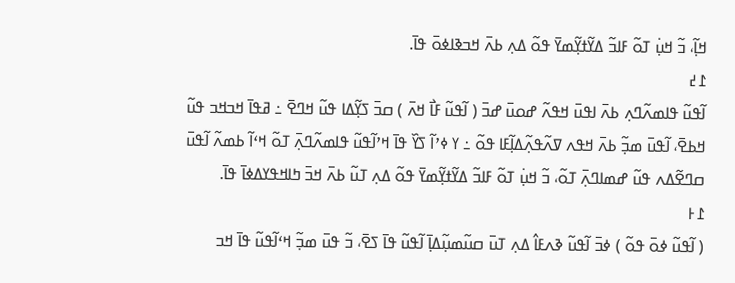ߞߊ߲߬، ߏ߬ ߞߎ߲߭ ߠߋ߬ ߓߊߏ߬ ߡߌ߬ߙߌ߲߬ߘߌ߫ ߟߋ߬ ߡߍ߲ ߕߍ߫ ߞߏߢߊߦߋ߫ ߟߊ߫.
߁߄
ߊ߬ߟߎ߬ ߟߊߘߍ߬ߣߍ߲ ߕߍ߫ ߊߟߎ߫ ߞߟߍ߬ ߝߋߎ߫ ߝߏ߫ ( ߊ߬ߟߎ߬ ߓߊ߯ ߞߍ߫ ) ߛߏ߫ ߖߌ߲߬ߡߊ ߟߎ߬ ߞߣߐ߫ ߸ ߥߟߊ߫ ߞߏߞߏ ߟߎ߬ ߞߕߐ߫، ߊ߬ߟߎ߫ ߘߏ߲߬ ߕߍ߫ ߞߟߍ ߜߍ߬ߟߍ߲߬ߡߊ߲߬ߓߊ ߟߋ߬ ߸ ߌ ߦߴߊ߬ ߖߌ߰ ߟߊ߫ ߞߴߊ߬ߟߎ߬ ߟߊߘߍ߬ߣߍ߲߫ ߠߋ߬ ߞߵߊ߬ ߕߘߍ߬ ߊ߬ߟߎ߫ ߛߣߐ߬ߡߍ ߟߎ߬ ߝߘߊߣߍ߲߫ ߠߋ߬، ߏ߬ ߞߎ߲߭ ߠߋ߬ ߓߊߏ߬ ߡߌ߬ߙߌ߲߬ߘߌ߫ ߟߋ߬ ߡߍ߲ ߠߎ߬ ߕߍ߫ ߞߏ߫ ߤߊߞߟߌߡߦߊ߫ ߟߊ߫.
߁߅
( ߊ߬ߟߎ߬ ߦߋ߫ ߟߋ߬ ) ߦߏ߫ ߊ߬ߟߎ߬ ߢߍߓߊ߮ ߡߍ߲ ߠߎ߫ ߛߎ߬ߘߎ߲߬ߡߊ߲߫ ߊ߬ߟߎ߬ ߟߊ߫ ߖߐ߫، ߏ߬ ߟߎ߫ ߘߏ߲߬ ߞߵߊ߬ߟߎ߬ ߟߊ߫ ߞߏ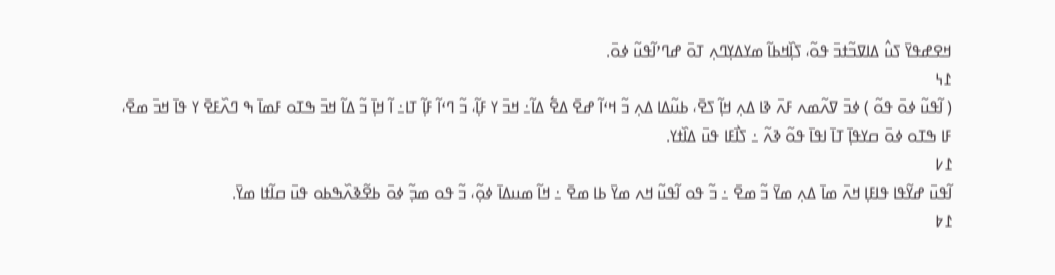ߞߐߝߟߌ߫ ߖߎ߮ ߡߊߜߏ߬ߙߏ߫ ߟߋ߬، ߖߊ߲߰ߞߕߊ߬ ߘߌߡߌ߲ߣߍ߲ ߠߋ߫ ߝߣߴߊ߬ߟߎ߬ ߦߋ߫.
߁߆
( ߊ߬ߟߎ߬ ߦߋ߫ ߟߋ߬ ) ߦߏ߫ ߜߍ߬ߘߍ ߓߍ߫ ߢߊ ߡߍ߲ ߞߊ߲߬ ߖߐ߫، ߕߎ߬ߡߊ ߡߍ߲ ߏ߬ ߞߵߊ߬ ߝߐ߫ ߡߐ߱ ߡߊ߬߸ ߞߏ߫ ߌ ߓߊ߲߬، ߏ߬ ߣߵߊ߬ ߓߊ߲߬ ߠߊ߸ ߊ߬ ߞߊ߲߫ ߏ߬ ߡߊ߬ ߞߏ߫ ߒߠߋ ߓߘߊ߫ ߒ ߣߍ߰ߓߐ߫ ߌ ߟߊ߫ ߞߏ߫ ߘߐ߫، ߓߊ ߒߠߋ ߦߋ߫ ߛߌߟߊ߲߫ ߠߊ߫ ߊߟߊ߫ ߟߋ߬ ߢߍ߬ ߸ ߖߊ߯ߓߊ ߟߎ߫ ߡߊ߰ߙߌ.
߁߇
ߊ߬ߟߎ߫ ߝߌ߬ߟߊ ߟߊߓߊ߲ ߞߍ߫ ߘߊ߫ ߡߍ߲ ߘߌ߫ ߏ߬ ߘߐ߫ ߸ ߏ߬ ߟߋ ߊ߬ߟߎ߬ ߞߍ ߘߌ߫ ߕߊ ߘߐ߫ ߸ ߞߊ߬ ߘߎߡߊ߫ ߦߋ߲߬، ߏ߬ ߟߋ ߘߏ߲߬ ߦߋ߫ ߕߐ߬ߢߍ߰ߒߕߋ ߟߎ߫ ߛߊ߬ߙߊ ߘߌ߫.
߁߈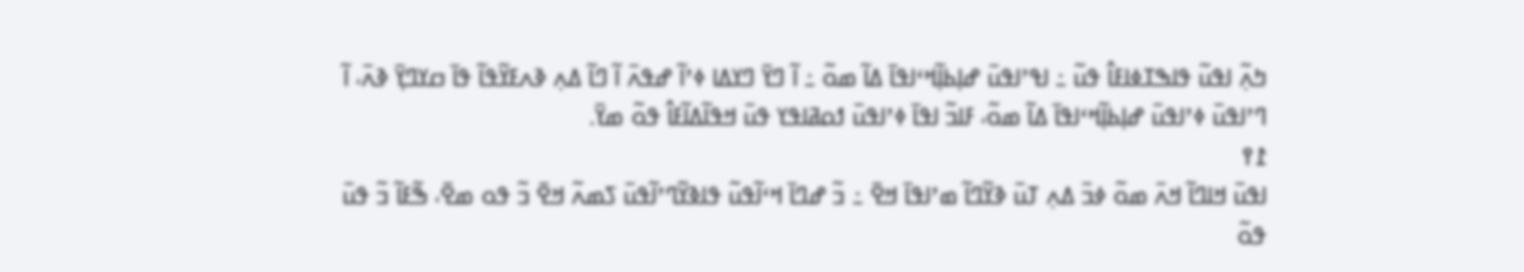ߤߍ߲߬ ߊߟߎ߬ ߟߊߒߠߦߊߓߊ߮ ߟߎ߬ ߸ ߊߟߴߊߟߎ߫ ߝߊ߲ߕߊ߲߬ߞߵߊߟߊ߫ ߡߊ߬ ߘߋ߬ ߸ ߊ߬ ߣߌ߫ ߣߌߡߊ ߦߴߊ߬ ߝߟߍ߫ ߊ߬ ߣߊ߬ ߡߍ߲ ߢߍߓߌ߬ߟߊ߬ ߟߊ߫ ߛߌߣߌ߲߫ ߢߍ߫، ߊ߬ ߣߴߊߟߎ߫ ߦߴߊߟߎ߫ ߝߊ߲ߕߊ߲߬ߞߵߊߟߊ߫ ߡߊ߬ ߘߋ߬، ߓߊߏ߬ ߊߟߊ߫ ߦߴߊߟߎ߫ ߗߋߥߊߟߌ ߟߎ߫ ߞߟߊ߬ߡߊ߬ߓߊ߮ ߟߋ߬ ߘߌ߫.
߁߉
ߊߟߎ߫ ߞߊߣߊ߬ ߞߍ߫ ߘߋ߬ ߦߏ߫ ߡߍ߲ ߠߎ߫ ߢߌ߬ߣߊ߬ ߘߴߊߟߊ߫ ߞߐ߫ ߸ ߏ߬ ߝߣߊ߫ ߞߵߊ߬ߟߎ߬ ߟߊߢߌ߬ߣߴߊ߬ߟߎ߫ ߖߘߍ߬ ߞߐ߫ ߏ߬ ߟߋ ߘߐ߫، ߒ߬ߓߊ߬ ߏ߬ ߟߎ߫ ߟߋ߬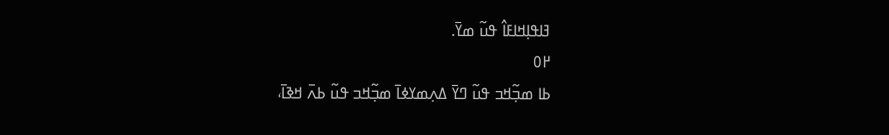ߔߊߟߊ߲ߞߊߓߊ߮ ߟߎ߬ ߘߌ߫.
߂߀
ߕߊ ߘߏ߲߬ߞߏ ߟߎ߬ ߣߌ߫ ߡߍ߲ߘߌߦߊ߫ ߘߏ߲߬ߞߏ ߟߎ߬ ߕߍ߫ ߞߢߊ߫،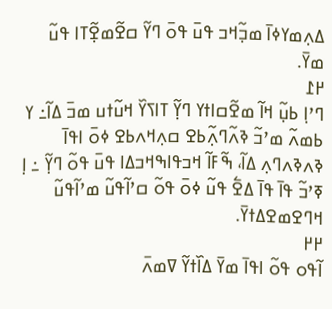ߡߍ߲ߘߌߦߊ߫ ߘߏ߲߬ߞߏ ߟߎ߫ ߟߋ߫ ߣߌ߬ ߛߐ߬ߘߐ߲߬ߠߊ ߟߎ߬ ߘߌ߫.
߂߁
ߣߴߊ߲ ߕߎ߲߬ ߞߊ߬ ߘߐ߬ߛߊߙߌ ߣߌ߲߬ ߠߊߖߌ߰ ߞߎ߬ߙߎ ߘߏ߫ ߡߊ߬߸ ߌ ߕߘߍ߬ ߘߴߏ߬ ߢߍ߬ߣߍ߲߬ߕߐ ߛߍ߲ߞߍߕߐ ߦߋ߫ ߊߟߊ߫ ߢߍߢߍߣߍ߲ ߡߊ߬، ߒ߬ߓߊ߬ ߞߏߟߊߒߞߏߡߊ ߟߎ߫ ߟߋ߬ ߣߌ߲߬ ߸ ߊ߲ ߧߴߏ߬ ߟߊ߫ ߟߊ߫ ߡߐ߱ ߟߎ߬ ߦߋ߫ ߟߋ߬ ߛߴߊ߬ߟߎ߬ ߘߴߊ߬ߟߎ߬ ߞߣߐߘߐߡߙߌ߫.
߂߂
ߊ߬ߟߋ ߟߋ߬ ߊߟߊ߫ ߘߌ߫ ߡߊ߰ߙߌ߬ ߜߘߍ߫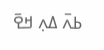ߕߍ߫ ߡߍ߲ ߞߐ߫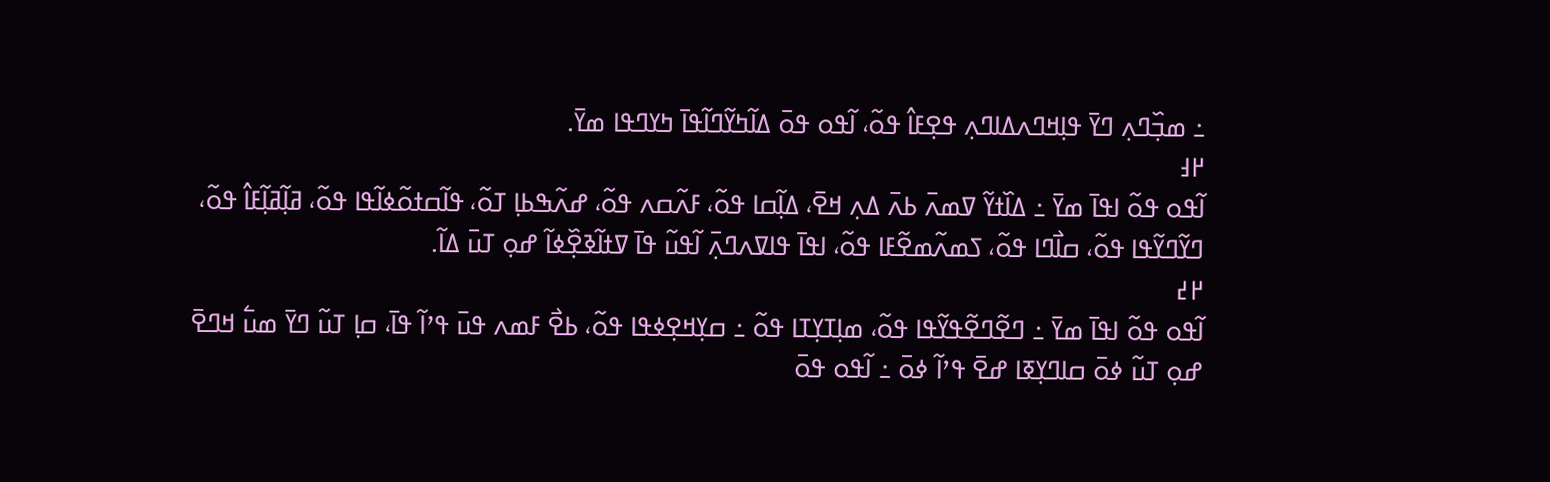߸ ߘߏ߲߰ߣߍ߲ ߣߌ߫ ߟߊ߲ߞߣߍߡߊߣߍ߲ ߟߐ߲ߓߊ߮ ߟߋ߬، ߊ߬ߟߋ ߟߋ߫ ߡߊ߬ߤߌ߬ߣߊ߬ߟߊ߫ ߤߌߣߟߊ ߘߌ߫.
߂߃
ߊ߬ߟߋ ߟߋ߬ ߊߟߊ߫ ߘߌ߫ ߸ ߡߊ߰ߙߌ߬ ߜߘߍ߫ ߕߍ߫ ߡߍ߲ ߞߐ߫، ߡߊ߲߬ߛߊ ߟߋ߬، ߓߍ߬ߛߍ ߟߋ߬، ߝߍ߬ߒߕߊ߲ ߠߋ߬، ߟߊ߬ߛߙߋ߬ߦߊ߬ߟߊ ߟߋ߬، ߥߊ߲߬ߥߊ߲߬ߓߊ߮ ߟߋ߬، ߣߌ߬ߣߌ߬ߟߊ ߟߋ߬، ߛߊ߯ߣߊ ߟߋ߬، ߖߘߍ߬ߘߐ߬ߓߊ ߟߋ߬، ߊߟߊ߫ ߟߊߜߍߣߍ߲߫ ߊ߬ߟߎ߬ ߟߊ߫ ߜߙߊ߬ߢߐ߲߰ߦߊ߬ ߝߋ߲ ߠߎ߫ ߡߊ߬.
߂߄
ߊ߬ߟߋ ߟߋ߬ ߊߟߊ߫ ߘߌ߫ ߸ ߣߐ߬ߣߐ߬ߟߌ߬ߟߊ ߟߋ߬، ߘߊ߲ߠߌ߲ߠߊ ߟߋ߬ ߸ ߛߌ߲ߞߐ߲ߦߟߊ ߟߋ߬، ߕߐ߯ ߓߘߍ ߟߎ߫ ߟߴߊ߬ ߟߊ߫، ߛߊ߲ ߠߎ߬ ߣߌ߫ ߘߎ߱ ߞߣߐ߫ ߝߋ߲ ߠߎ߬ ߦߋ߫ ߛߊߣߌ߲ߧߊ ߝߐ߫ ߟߴߊ߬ ߦߋ߫ ߸ ߊ߬ߟߋ ߟߋ߫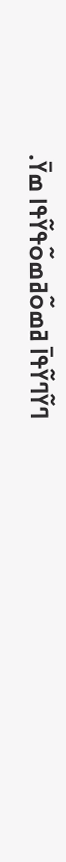ߣߌ߬ߣߌ߬ߟߊ߫ ߥߘߋ߬ߥߘߋ߬ߟߌ߬ߟߊ ߘߌ߫.